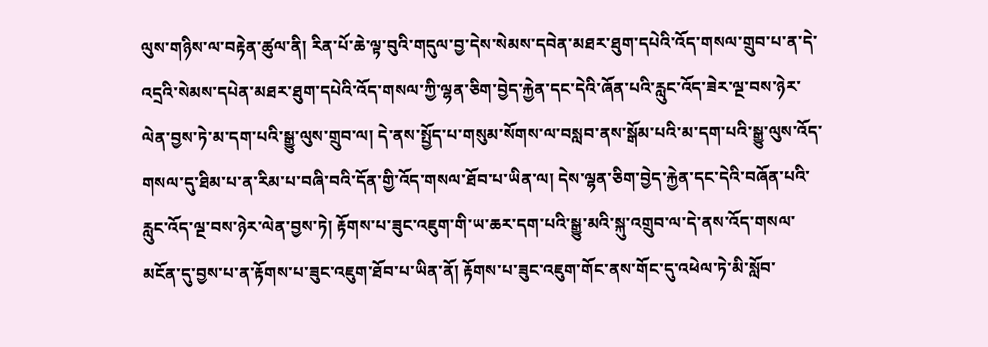ལུས་གཉིས་ལ་བརྟེན་ཚུལ་ནི། རིན་པོ་ཆེ་ལྟ་བུའི་གདུལ་བྱ་དེས་སེམས་དབེན་མཐར་ཐུག་དཔེའི་འོད་གསལ་གྲུབ་པ་ན་དེ་འདྲའི་སེམས་དཔེན་མཐར་ཐུག་དཔེའི་འོད་གསལ་ཀྱི་ལྷན་ཅིག་བྱེད་རྐྱེན་དང་དེའི་ཞོན་པའི་རླུང་འོད་ཟེར་ལྔ་བས་ཉེར་ལེན་བྱས་ཏེ་མ་དག་པའི་སྒྱུ་ལུས་གྲུབ་ལ། དེ་ནས་སྤྱོད་པ་གསུམ་སོགས་ལ་བསླབ་ནས་སྒོམ་པའི་མ་དག་པའི་སྒྱུ་ལུས་འོད་གསལ་དུ་ཐིམ་པ་ན་རིམ་པ་བཞི་བའི་དོན་གྱི་འོད་གསལ་ཐོབ་པ་ཡིན་ལ། དེས་ལྷན་ཅིག་བྱེད་རྐྱེན་དང་དེའི་བཞོན་པའི་རླུང་འོད་ལྔ་བས་ཉེར་ལེན་བྱས་ཏེ། རྟོགས་པ་ཟུང་འཇུག་གི་ཡ་ཆར་དག་པའི་སྒྱུ་མའི་སྐུ་འགྲུབ་ལ་དེ་ནས་འོད་གསལ་མངོན་དུ་བྱས་པ་ན་རྟོགས་པ་ཟུང་འཇུག་ཐོབ་པ་ཡིན་ནོ། རྟོགས་པ་ཟུང་འཇུག་གོང་ནས་གོང་དུ་འཕེལ་ཏེ་མི་སློབ་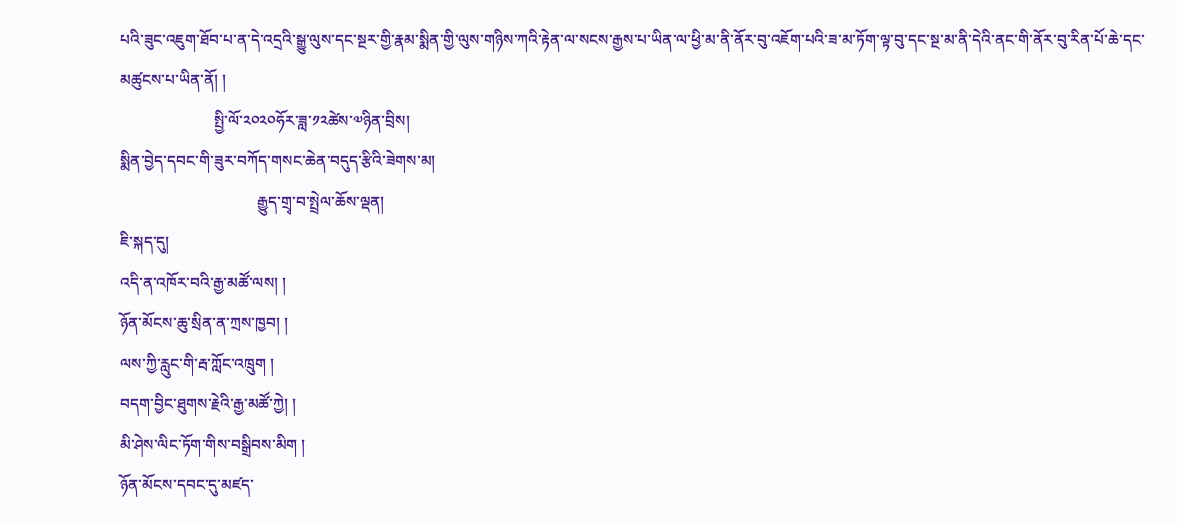པའི་ཟུང་འཇུག་ཐོབ་པ་ན་དེ་འདྲའི་སྒྱུ་ལུས་དང་སྔར་གྱི་རྣམ་སྨིན་གྱི་ལུས་གཉིས་ཀའི་རྟེན་ལ་སངས་རྒྱས་པ་ཡིན་ལ་ཕྱི་མ་ནི་ནོར་བུ་འཇོག་པའི་ཟ་མ་ཏོག་ལྟ་བུ་དང་སྔ་མ་ནི་དེའི་ནང་གི་ནོར་བུ་རིན་པོ་ཆེ་དང་མཚུངས་པ་ཡིན་ནོ། །
                        སྤྱི་ལོ་༢༠༢༠ཧོར་ཟླ་༡༢ཚེས་༧ཉིན་བྲིས།
སྨིན་བྱེད་དབང་གི་ཟུར་བཀོད་གསང་ཆེན་བདུད་རྩིའི་ཟེགས་མ།
                                   རྒྱུད་གྲྭ་བ་སྤྲེལ་ཆོས་ལྡན།
ཇི་སྐད་དུ།
འདི་ན་འཁོར་བའི་རྒྱ་མཚོ་ལས། །
ཉོན་མོངས་ཆུ་སྲིན་ན་ཀྲས་ཁྱབ། །
ལས་ཀྱི་རླུང་གི་རྦ་ཀློང་འཁྲུག །
བདག་བྱིང་ཐུགས་རྗེའི་རྒྱ་མཚོ་ཀྱེ། །
མི་ཤེས་ལིང་ཏོག་གིས་བསྒྲིབས་མིག །
ཉོན་མོངས་དབང་དུ་མཛད་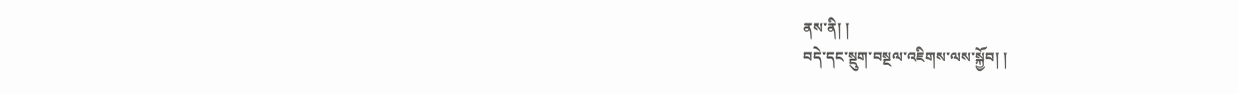ནས་ནི། །
བདེ་དང་སྡུག་བསྔལ་འཇིགས་ལས་སྐྱོབ། །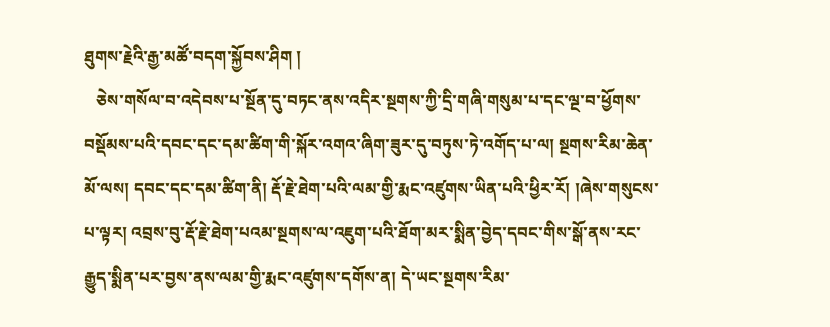ཐུགས་རྗེའི་རྒྱ་མཚོ་བདག་སྐྱོབས་ཤིག །
   ཅེས་གསོལ་བ་འདེབས་པ་སྔོན་དུ་བཏང་ནས་འདིར་སྔགས་ཀྱི་དྲི་གཞི་གསུམ་པ་དང་ལྔ་བ་ཕྱོགས་བསྡོམས་པའི་དབང་དང་དམ་ཚིག་གི་སྐོར་འགའ་ཞིག་ཟུར་དུ་བཏུས་ཏེ་འགོད་པ་ལ། སྔགས་རིམ་ཆེན་མོ་ལས། དབང་དང་དམ་ཚིག་ནི། རྡོ་རྗེ་ཐེག་པའི་ལམ་གྱི་རྨང་འཛུགས་ཡིན་པའི་ཕྱིར་རོ། །ཞེས་གསུངས་པ་ལྟར། འབྲས་བུ་རྡོ་རྗེ་ཐེག་པའམ་སྔགས་ལ་འཇུག་པའི་ཐོག་མར་སྨིན་བྱེད་དབང་གིས་སྒོ་ནས་རང་རྒྱུད་སྨིན་པར་བྱས་ནས་ལམ་གྱི་རྨང་འཛུགས་དགོས་ན། དེ་ཡང་སྔགས་རིམ་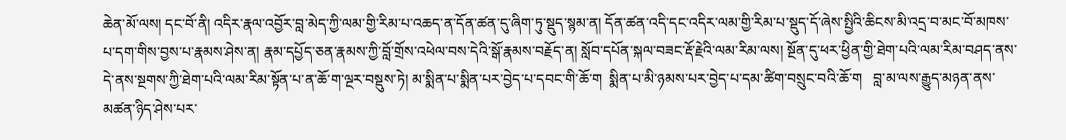ཆེན་མོ་ལས། དང་བོ་ནི། འདིར་རྣལ་འབྱོར་བླ་མེད་ཀྱི་ལམ་གྱི་རིམ་པ་འཆད་ན་དོན་ཚན་དུ་ཞིག་ཏུ་སྡུད་སྙམ་ན། དོན་ཚན་འདི་དང་འདིར་ལམ་གྱི་རིམ་པ་སྡུད་དོ་ཞེས་སྤྱིའི་ཆིངས་མི་འདྲ་བ་མང་བོ་མཁས་པ་དག་གིས་བྱས་པ་རྣམས་ཤེས་ན། རྣམ་དཔྱོད་ཅན་རྣམས་ཀྱི་བློ་གྲོས་འཕེལ་བས་དེའི་སྒོ་རྣམས་བརྗོད་ན། སློབ་དཔོན་སྐལ་བཟང་རྡོ་རྗེའི་ལམ་རིམ་ལས། སྔོན་དུ་ཕར་ཕྱིན་གྱི་ཐེག་པའི་ལམ་རིམ་བཤད་ནས་དེ་ནས་སྔགས་ཀྱི་ཐེག་པའི་ལམ་རིམ་སྟོན་པ་ན་ཆོ་ག་ལྔར་བསྡུས་ཏེ། མ་སྨིན་པ་སྨིན་པར་བྱེད་པ་དབང་གི་ཆོ་ག  སྨིན་པ་མི་ཉམས་པར་བྱེད་པ་དམ་ཚིག་བསྲུང་བའི་ཆོ་ག   བླ་མ་ལས་རྒྱུད་མཉན་ནས་མཚན་ཉིད་ཤེས་པར་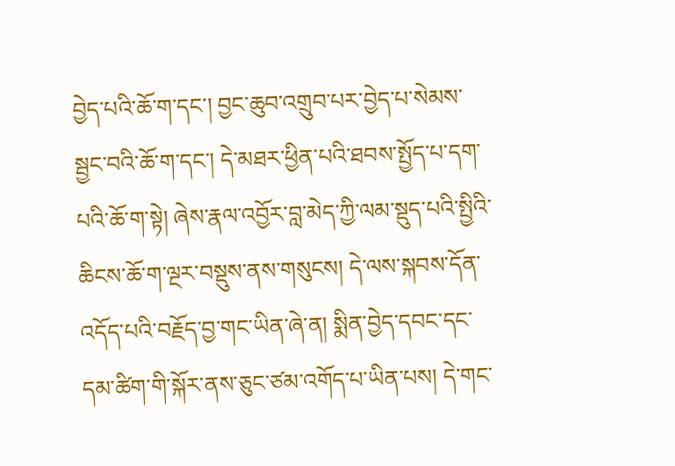བྱེད་པའི་ཆོ་ག་དང་། བྱང་ཆུབ་འགྲུབ་པར་བྱེད་པ་སེམས་སྦྱང་བའི་ཆོ་ག་དང་། དེ་མཐར་ཕྱིན་པའི་ཐབས་སྤྱོད་པ་དག་པའི་ཆོ་ག་སྟེ། ཞེས་རྣལ་འབྱོར་བླ་མེད་ཀྱི་ལམ་སྡུད་པའི་སྤྱིའི་ཆིངས་ཆོ་ག་ལྔར་བསྡུས་ནས་གསུངས། དེ་ལས་སྐབས་དོན་འདོད་པའི་བརྗོད་བྱ་གང་ཡིན་ཞེ་ན། སྨིན་བྱེད་དབང་དང་དམ་ཚིག་གི་སྐོར་ནས་ཅུང་ཙམ་འགོད་པ་ཡིན་པས། དེ་གང་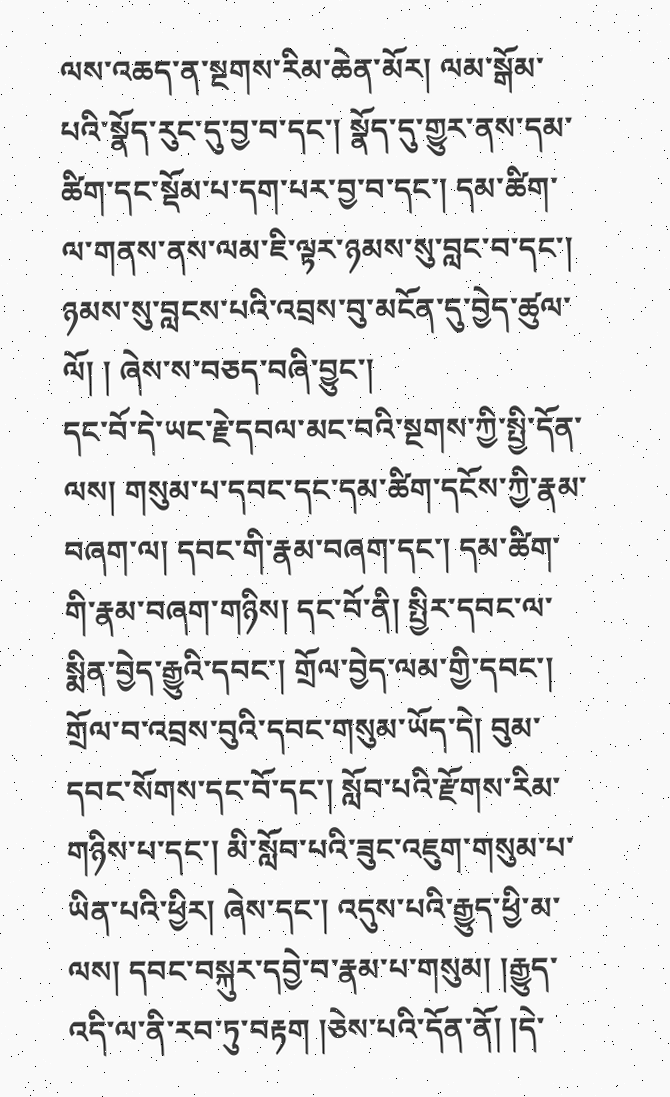ལས་འཆད་ན་སྔགས་རིམ་ཆེན་མོར། ལམ་སྒོམ་པའི་སྣོད་རུང་དུ་བྱ་བ་དང་། སྣོད་དུ་གྱུར་ནས་དམ་ཚིག་དང་སྡོམ་པ་དག་པར་བྱ་བ་དང་། དམ་ཚིག་ལ་གནས་ནས་ལམ་ཇི་ལྟར་ཉམས་སུ་བླང་བ་དང་། ཉམས་སུ་བླངས་པའི་འབྲས་བུ་མངོན་དུ་བྱེད་ཚུལ་ལོ། ། ཞེས་ས་བཅད་བཞི་བྱུང་།
དང་བོ་དེ་ཡང་རྗེ་དབལ་མང་བའི་སྔགས་ཀྱི་སྤྱི་དོན་ལས། གསུམ་པ་དབང་དང་དམ་ཚིག་དངོས་ཀྱི་རྣམ་བཞག་ལ། དབང་གི་རྣམ་བཞག་དང་། དམ་ཚིག་གི་རྣམ་བཞག་གཉིས། དང་བོ་ནི། སྤྱིར་དབང་ལ་སྨིན་བྱེད་རྒྱུའི་དབང་། གྲོལ་བྱེད་ལམ་གྱི་དབང་། གྲོལ་བ་འབྲས་བུའི་དབང་གསུམ་ཡོད་དེ། བུམ་དབང་སོགས་དང་བོ་དང་། སློབ་པའི་རྫོགས་རིམ་གཉིས་པ་དང་། མི་སློབ་པའི་ཟུང་འཇུག་གསུམ་པ་ཡིན་པའི་ཕྱིར། ཞེས་དང་། འདུས་པའི་རྒྱུད་ཕྱི་མ་ལས། དབང་བསྐུར་དབྱེ་བ་རྣམ་པ་གསུམ། །རྒྱུད་འདི་ལ་ནི་རབ་ཏུ་བརྟག །ཅེས་པའི་དོན་ནོ། །དེ་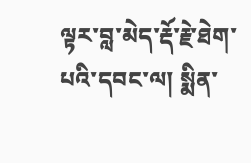ལྟར་བླ་མེད་རྡོ་རྗེ་ཐེག་པའི་དབང་ལ། སྨིན་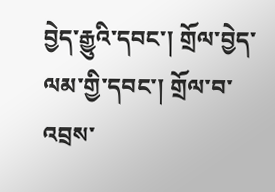བྱེད་རྒྱུའི་དབང་། གྲོལ་བྱེད་ལམ་གྱི་དབང་། གྲོལ་བ་འབྲས་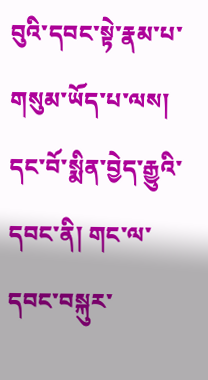བུའི་དབང་སྟེ་རྣམ་པ་གསུམ་ཡོད་པ་ལས། དང་བོ་སྨིན་བྱེད་རྒྱུའི་དབང་ནི། གང་ལ་དབང་བསྐུར་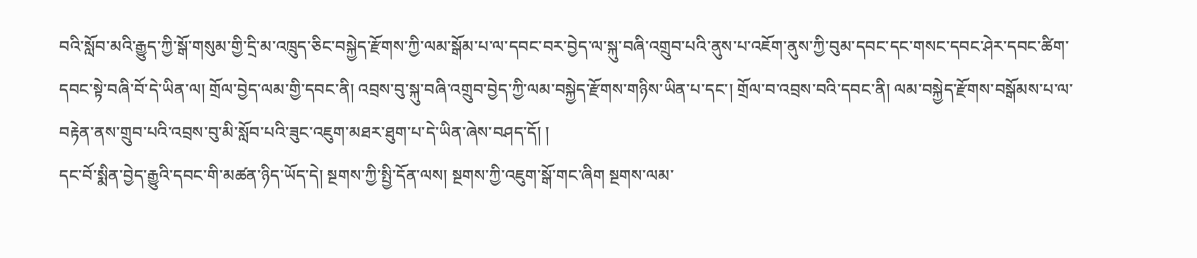བའི་སློབ་མའི་རྒྱུད་ཀྱི་སྒོ་གསུམ་གྱི་དྲི་མ་འཁྲུད་ཅིང་བསྐྱེད་རྫོགས་ཀྱི་ལམ་སྒོམ་པ་ལ་དབང་བར་བྱེད་ལ་སྐུ་བཞི་འགྲུབ་པའི་ནུས་པ་འཇོག་ནུས་ཀྱི་བུམ་དབང་དང་གསང་དབང་ཤེར་དབང་ཚིག་དབང་སྟེ་བཞི་བོ་དེ་ཡིན་ལ། གྲོལ་བྱེད་ལམ་གྱི་དབང་ནི། འབྲས་བུ་སྐུ་བཞི་འགྲུབ་བྱེད་ཀྱི་ལམ་བསྐྱེད་རྫོགས་གཉིས་ཡིན་པ་དང་། གྲོལ་བ་འབྲས་བའི་དབང་ནི། ལམ་བསྐྱེད་རྫོགས་བསྒོམས་པ་ལ་བརྟེན་ནས་གྲུབ་པའི་འབྲས་བུ་མི་སློབ་པའི་ཟུང་འཇུག་མཐར་ཐུག་པ་དེ་ཡིན་ཞེས་བཤད་དོ། །
དང་བོ་སྨིན་བྱེད་རྒྱུའི་དབང་གི་མཚན་ཉིད་ཡོད་དེ། སྔགས་ཀྱི་སྤྱི་དོན་ལས། སྔགས་ཀྱི་འཇུག་སྒོ་གང་ཞིག སྔགས་ལམ་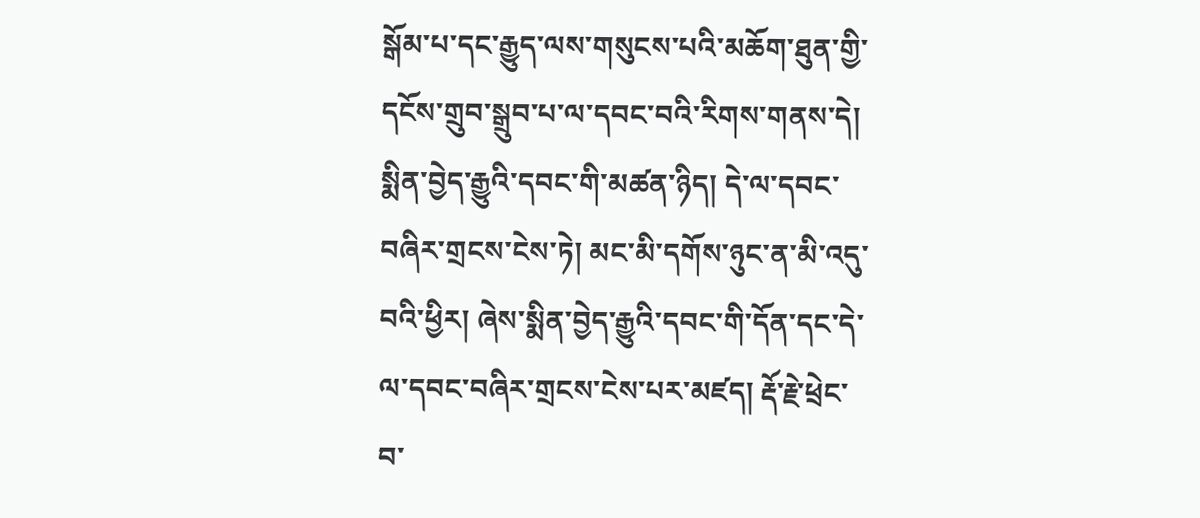སྒོམ་པ་དང་རྒྱུད་ལས་གསུངས་པའི་མཆོག་ཐུན་གྱི་དངོས་གྲུབ་སྒྲུབ་པ་ལ་དབང་བའི་རིགས་གནས་དེ། སྨིན་བྱེད་རྒྱུའི་དབང་གི་མཚན་ཉིད། དེ་ལ་དབང་བཞིར་གྲངས་ངེས་ཏེ། མང་མི་དགོས་ཉུང་ན་མི་འདུ་བའི་ཕྱིར། ཞེས་སྨིན་བྱེད་རྒྱུའི་དབང་གི་དོན་དང་དེ་ལ་དབང་བཞིར་གྲངས་ངེས་པར་མཛད། རྡོ་རྗེ་ཕྲེང་བ་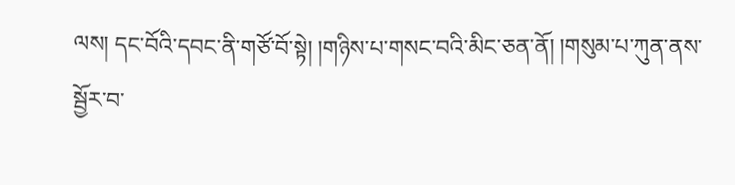ལས། དང་བོའི་དབང་ནི་གཙོ་བོ་སྟེ། །གཉིས་པ་གསང་བའི་མིང་ཅན་ནོ། །གསུམ་པ་ཀུན་ནས་སྦྱོར་བ་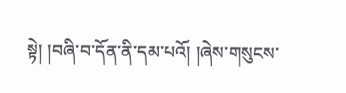སྟེ། །བཞི་བ་དོན་ནི་དམ་པའོ། །ཞེས་གསུངས་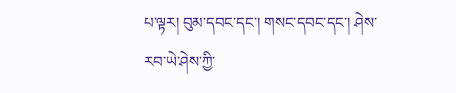པ་ལྟར། བུམ་དབང་དང་། གསང་དབང་དང་། ཤེས་རབ་ཡེ་ཤེས་ཀྱི་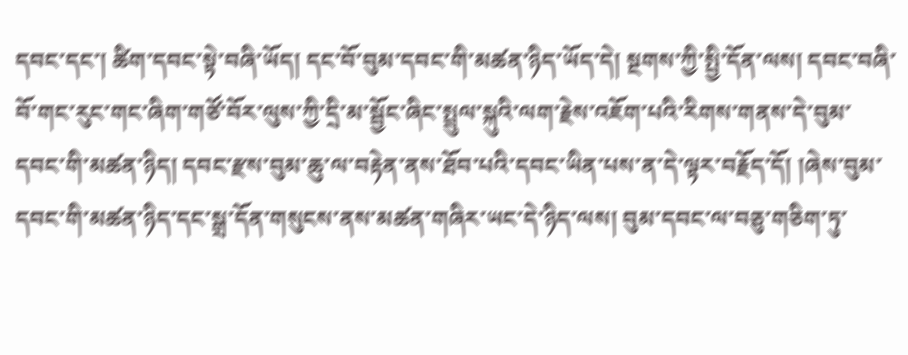དབང་དང་། ཚིག་དབང་སྟེ་བཞི་ཡོད། དང་བོ་བུམ་དབང་གི་མཚན་ཉིད་ཡོད་དེ། སྔགས་ཀྱི་སྤྱི་དོན་ལས། དབང་བཞི་བོ་གང་རུང་གང་ཞིག་གཙོ་བོར་ལུས་ཀྱི་དྲི་མ་སྦྱོང་ཞིང་སྤྲུལ་སྐུའི་ལག་རྗེས་འཇོག་པའི་རིགས་གནས་དེ་བུམ་དབང་གི་མཚན་ཉིད། དབང་རྫས་བུམ་ཆུ་ལ་བརྟེན་ནས་ཐོབ་པའི་དབང་ཡིན་པས་ན་དེ་ལྟར་བརྗོད་དོ། །ཞེས་བུམ་དབང་གི་མཚན་ཉིད་དང་སྒྲ་དོན་གསུངས་ནས་མཚན་གཞིར་ཡང་དེ་ཉིད་ལས། བུམ་དབང་ལ་བཅུ་གཅིག་ཏུ་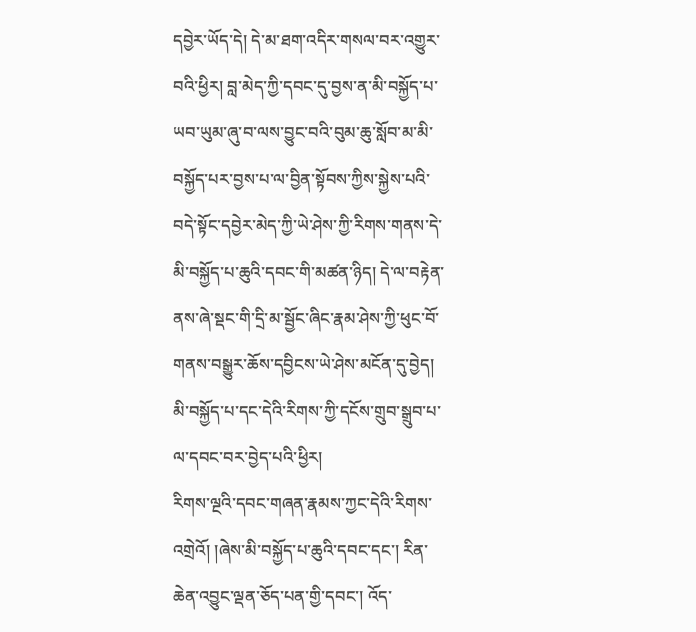དབྱེར་ཡོད་དེ། དེ་མ་ཐག་འདིར་གསལ་བར་འགྱུར་བའི་ཕྱིར། བླ་མེད་ཀྱི་དབང་དུ་བྱས་ན་མི་བསྐྱོད་པ་ཡབ་ཡུམ་ཞུ་བ་ལས་བྱུང་བའི་བུམ་ཆུ་སློབ་མ་མི་བསྐྱོད་པར་བྱས་པ་ལ་བྱིན་སྟོབས་ཀྱིས་སྐྱེས་པའི་བདེ་སྟོང་དབྱེར་མེད་ཀྱི་ཡེ་ཤེས་ཀྱི་རིགས་གནས་དེ་མི་བསྐྱོད་པ་ཆུའི་དབང་གི་མཚན་ཉིད། དེ་ལ་བརྟེན་ནས་ཞེ་སྡང་གི་དྲི་མ་སྦྱོང་ཞིང་རྣམ་ཤེས་ཀྱི་ཕུང་བོ་གནས་བསྒྱུར་ཆོས་དབྱིངས་ཡེ་ཤེས་མངོན་དུ་བྱེད། མི་བསྐྱོད་པ་དང་དེའི་རིགས་ཀྱི་དངོས་གྲུབ་སྒྲུབ་པ་ལ་དབང་བར་བྱེད་པའི་ཕྱིར།
རིགས་ལྔའི་དབང་གཞན་རྣམས་ཀྱང་དེའི་རིགས་འགྲེའོ། །ཞེས་མི་བསྐྱོད་པ་ཆུའི་དབང་དང་། རིན་ཆེན་འབྱུང་ལྡན་ཅོད་པན་གྱི་དབང་། འོད་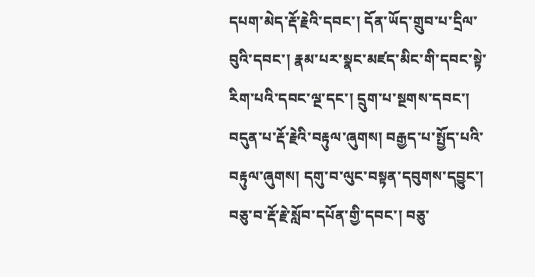དཔག་མེད་རྡོ་རྗེའི་དབང་། དོན་ཡོད་གྲུབ་པ་དྲིལ་བུའི་དབང་། རྣམ་པར་སྣང་མཛད་མིང་གི་དབང་སྟེ་རིག་པའི་དབང་ལྔ་དང་། དྲུག་པ་སྔགས་དབང་། བདུན་པ་རྡོ་རྗེའི་བརྟུལ་ཞུགས། བརྒྱད་པ་སྤྱོད་པའི་བརྟུལ་ཞུགས། དགུ་བ་ལུང་བསྟན་དབུགས་དབྱུང་། བཅུ་བ་རྡོ་རྗེ་སློབ་དཔོན་གྱི་དབང་། བཅུ་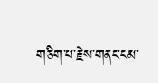གཅིག་པ་རྗེས་གནང་ངམ་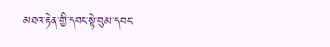མཐའ་རྟེན་གྱི་དབང་སྟེ་བུམ་དབང་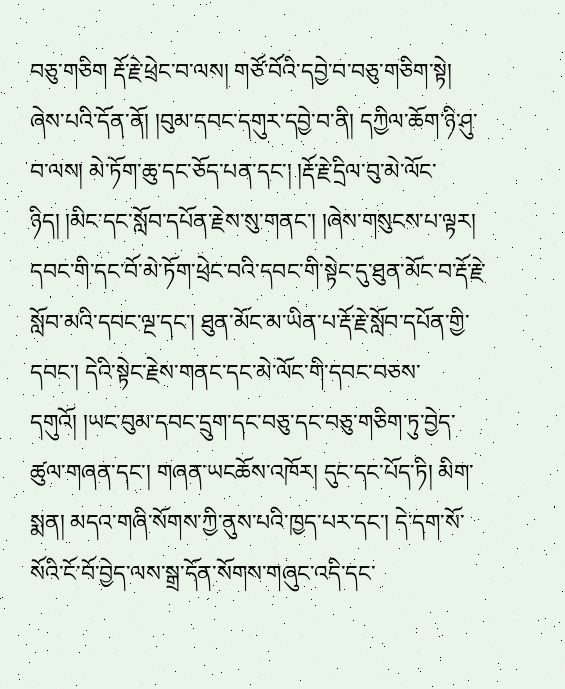བཅུ་གཅིག རྡོ་རྗེ་ཕྲེང་བ་ལས། གཙོ་བོའི་དབྱེ་བ་བཅུ་གཅིག་སྟེ། ཞེས་པའི་དོན་ནོ། །བུམ་དབང་དགུར་དབྱེ་བ་ནི། དཀྱིལ་ཆོག་ཉི་ཤུ་བ་ལས། མེ་ཏོག་ཆུ་དང་ཅོད་པན་དང་། །རྡོ་རྗེ་དྲིལ་བུ་མེ་ལོང་ཉིད། །མིང་དང་སློབ་དཔོན་རྗེས་སུ་གནང་། །ཞེས་གསུངས་པ་ལྟར། དབང་གི་དང་བོ་མེ་ཏོག་ཕྲེང་བའི་དབང་གི་སྟེང་དུ་ཐུན་མོང་བ་རྡོ་རྗེ་སློབ་མའི་དབང་ལྔ་དང་། ཐུན་མོང་མ་ཡིན་པ་རྡོ་རྗེ་སློབ་དཔོན་གྱི་དབང་། དེའི་སྟེང་རྗེས་གནང་དང་མེ་ལོང་གི་དབང་བཅས་དགུའོ། །ཡང་བུམ་དབང་དྲུག་དང་བཅུ་དང་བཅུ་གཅིག་ཏུ་བྱེད་ཚུལ་གཞན་དང་། གཞན་ཡངཆོས་འཁོར། དུང་དང་པོད་ཏི། མིག་སྨན། མདའ་གཞི་སོགས་ཀྱི་ནུས་པའི་ཁྱད་པར་དང་། དེ་དག་སོ་སོའི་ངོ་བོ་བྱེད་ལས་སྒྲ་དོན་སོགས་གཞུང་འདི་དང་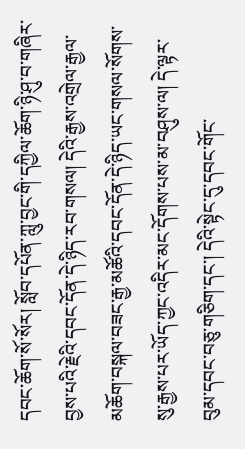དབང་ཆོག་སོ་སོར། སློབ་དཔོན་ཀླུ་བྱང་གི་དཀྱིལ་ཆོག་ཉི་ཤུ་བ་གཞིར་བྱས་པའི་རྗེའི་དབང་དོན་དེ་ཉིད་རབ་གསལ། དེའི་རྒྱས་འགྲེལ་རྒྱལ་མཆོག་བསྐལ་བཟང་རྒྱ་མཚོའི་དབང་དོན་དེ་ཉིད་ཡང་གསལ་སོགས་སུ་རྒྱས་པར་ཡོད་ཀྱང་འདིར་མང་དོགས་པས་མ་བཤུས་ལ། དེ་ལྟར་བུམ་དབང་བཅུ་གཅིག་དང་། དེའི་སྟེང་དུ་དབང་གོང་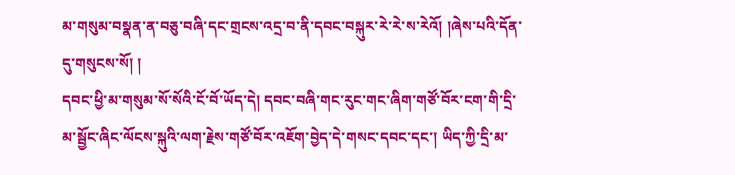མ་གསུམ་བསྣན་ན་བཅུ་བཞི་དང་གྲངས་འདྲ་བ་ནི་དབང་བསྐུར་རེ་རེ་ས་རེའོ། །ཞེས་པའི་དོན་དུ་གསུངས་སོ། །
དབང་ཕྱི་མ་གསུམ་སོ་སོའི་ངོ་བོ་ཡོད་དེ། དབང་བཞི་གང་རུང་གང་ཞིག་གཙོ་བོར་ངག་གི་དྲི་མ་སྦྱོང་ཞིང་ལོངས་སྐུའི་ལག་རྗེས་གཙོ་བོར་འཇོག་བྱེད་དེ་གསང་དབང་དང་། ཡིད་ཀྱི་དྲི་མ་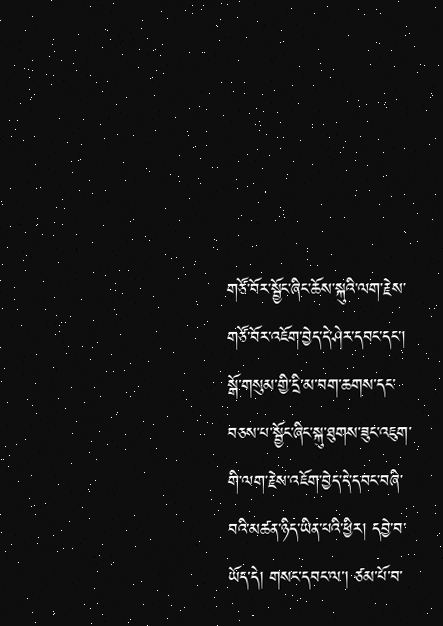གཙོ་བོར་སྦྱོང་ཞིང་ཆོས་སྐུའི་ལག་རྗེས་གཙོ་བོར་འཇོག་བྱེད་དེ་ཤེར་དབང་དང་། སྒོ་གསུམ་གྱི་དྲི་མ་བག་ཆགས་དང་བཅས་པ་སྦྱོང་ཞིང་སྐུ་ཐུགས་ཟུང་འཇུག་གི་ལག་རྗེས་འཇོག་བྱེད་དེ་དབང་བཞི་བའི་མཚན་ཉིད་ཡིན་པའི་ཕྱིར། དབྱེ་བ་ཡོད་དེ། གསང་དབང་ལ་། ཙམ་པོ་བ་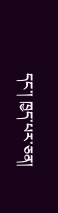དང་། ཁྱད་པར་ཅན།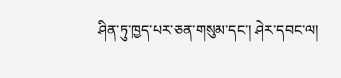ཤིན་ཏུ་ཁྱད་པར་ཅན་གསུམ་དང་། ཤེར་དབང་ལ།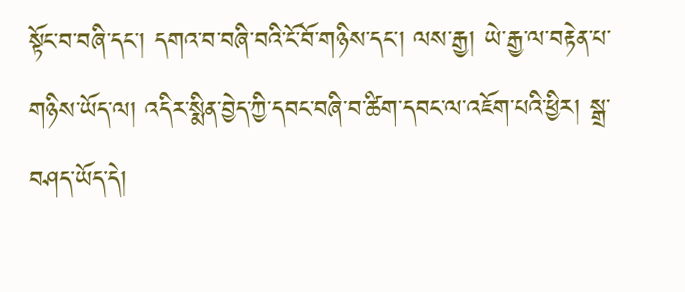སྟོང་བ་བཞི་དང་། དགའ་བ་བཞི་བའི་ངོ་བོ་གཉིས་དང་། ལས་རྒྱ། ཡེ་རྒྱ་ལ་བརྟེན་པ་གཉིས་ཡོད་ལ། འདིར་སྨིན་བྱེད་ཀྱི་དབང་བཞི་བ་ཚིག་དབང་ལ་འཇོག་པའི་ཕྱིར། སྒྲ་བཤད་ཡོད་དེ།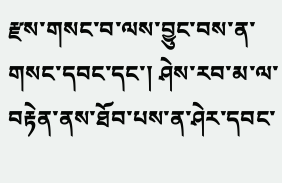རྫས་གསང་བ་ལས་བྱུང་བས་ན་གསང་དབང་དང་། ཤེས་རབ་མ་ལ་བརྟེན་ནས་ཐོབ་པས་ན་ཤེར་དབང་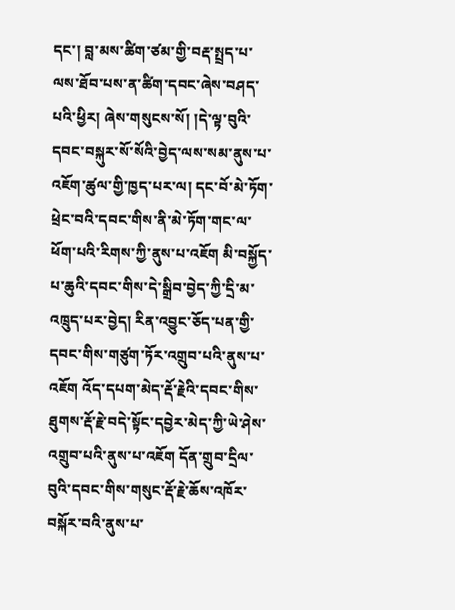དང་། བླ་མས་ཚིག་ཙམ་གྱི་བརྡ་སྤྲད་པ་ལས་ཐོབ་པས་ན་ཚིག་དབང་ཞེས་བཤད་པའི་ཕྱིར། ཞེས་གསུངས་སོ། །དེ་ལྟ་བུའི་དབང་བསྐུར་སོ་སོའི་བྱེད་ལས་སམ་ནུས་པ་འཇོག་ཚུལ་གྱི་ཁྱད་པར་ལ། དང་བོ་མེ་ཏོག་ཕྲེང་བའི་དབང་གིས་ནི་མེ་ཏོག་གང་ལ་ཕོག་པའི་རིགས་ཀྱི་ནུས་པ་འཇོག མི་བསྐྱོད་པ་ཆུའི་དབང་གིས་དེ་སྒྲིབ་བྱེད་ཀྱི་དྲི་མ་འཁྲུད་པར་བྱེད། རིན་འབྱུང་ཅོད་པན་གྱི་དབང་གིས་གཙུག་ཏོར་འགྲུབ་པའི་ནུས་པ་འཇོག འོད་དཔག་མེད་རྡོ་རྗེའི་དབང་གིས་ཐུགས་རྡོ་རྗེ་བདེ་སྟོང་དབྱེར་མེད་ཀྱི་ཡེ་ཤེས་འགྲུབ་པའི་ནུས་པ་འཇོག དོན་གྲུབ་དྲིལ་བུའི་དབང་གིས་གསུང་རྡོ་རྗེ་ཆོས་འཁོར་བསྐོར་བའི་ནུས་པ་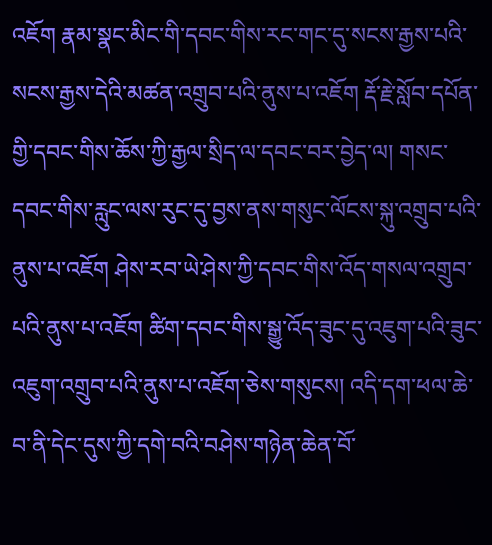འཇོག རྣམ་སྣང་མིང་གི་དབང་གིས་རང་གང་དུ་སངས་རྒྱས་པའི་སངས་རྒྱས་དེའི་མཚན་འགྲུབ་པའི་ནུས་པ་འཇོག རྡོ་རྗེ་སློབ་དཔོན་གྱི་དབང་གིས་ཆོས་ཀྱི་རྒྱལ་སྲིད་ལ་དབང་བར་བྱེད་ལ། གསང་དབང་གིས་རླུང་ལས་རུང་དུ་བྱས་ནས་གསུང་ལོངས་སྐུ་འགྲུབ་པའི་ནུས་པ་འཇོག ཤེས་རབ་ཡེ་ཤེས་ཀྱི་དབང་གིས་འོད་གསལ་འགྲུབ་པའི་ནུས་པ་འཇོག ཚིག་དབང་གིས་སྒྱུ་འོད་ཟུང་དུ་འཇུག་པའི་ཟུང་འཇུག་འགྲུབ་པའི་ནུས་པ་འཇོག་ཅེས་གསུངས། འདི་དག་ཕལ་ཆེ་བ་ནི་དེང་དུས་ཀྱི་དགེ་བའི་བཤེས་གཉེན་ཆེན་བོ་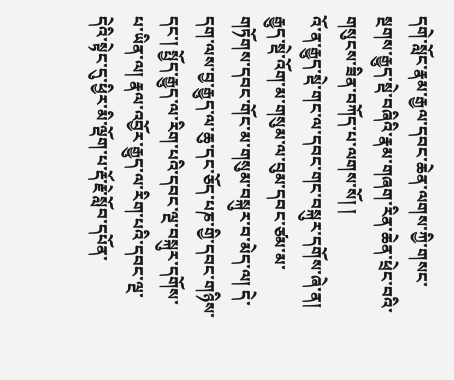དགེ་སློང་རྣམ་རྒྱལ་དབང་ཆེན་ལགས་ཀྱི་གསང་སྔགས་རྒྱུད་སྡེ་བཞིའི་རྣམ་གཞག་རིན་ཆེན་ཕྲེང་བའི་གསུངས་ཟིན་བཀོད་པ་ལགས་སོ། །
འོ་ན་རྒྱུད་སྡེ་གང་ལ་དབང་གང་བསྐུར་དགོས་ཞེ་ན། རྒྱུད་སྡེ་འོག་མ་གསུམ་ལ་བུམ་དབང་ཙམ་མ་གཏོགས་དབང་གོང་མ་གསུམ་བསྐུར་བ་མེད་ལ། དེ་དག་ལས་བྱ་རྒྱུད་ལ་ཆུ་དང་ཅོད་པཎ་གྱི་དབང་གཉིས་དང་། སྤྱོད་རྒྱུད་ལ་རིག་པའི་དབང་ལྔ་བསྐུར་དགོས་པ་ཡིན་ལ། རྣལ་འབྱོར་རྒྱུད་ལ་རིག་པའི་དབང་ལྔ་དེའི་སྟེང་དུ་ཕྱིར་མི་ལྡོག་པ་རྡོ་རྗེ་སློབ་དཔོན་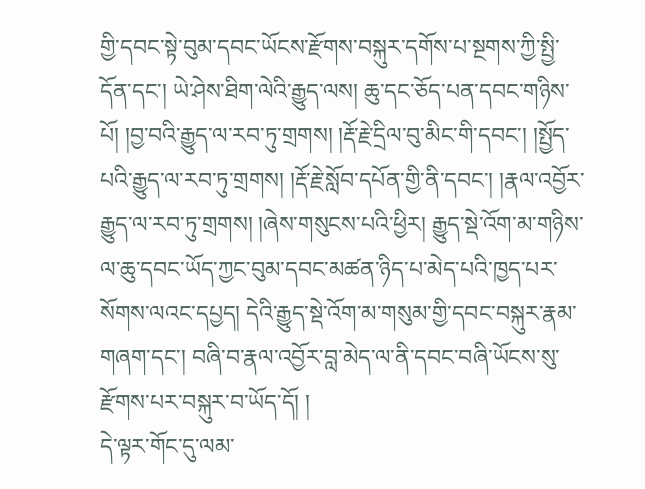གྱི་དབང་སྟེ་བུམ་དབང་ཡོངས་རྫོགས་བསྐུར་དགོས་པ་སྔགས་ཀྱི་སྤྱི་དོན་དང་། ཡེ་ཤེས་ཐིག་ལེའི་རྒྱུད་ལས། ཆུ་དང་ཅོད་པན་དབང་གཉིས་པོ། །བྱ་བའི་རྒྱུད་ལ་རབ་ཏུ་གྲགས། །རྡོ་རྗེ་དྲིལ་བུ་མིང་གི་དབང་། །སྤྱོད་པའི་རྒྱུད་ལ་རབ་ཏུ་གྲགས། །རྡོ་རྗེ་སློབ་དཔོན་གྱི་ནི་དབང་། །རྣལ་འབྱོར་རྒྱུད་ལ་རབ་ཏུ་གྲགས། །ཞེས་གསུངས་པའི་ཕྱིར། རྒྱུད་སྡེ་འོག་མ་གཉིས་ལ་ཆུ་དབང་ཡོད་ཀྱང་བུམ་དབང་མཚན་ཉིད་པ་མེད་པའི་ཁྱད་པར་སོགས་ལའང་དཔྱད། དེའི་རྒྱུད་སྡེ་འོག་མ་གསུམ་གྱི་དབང་བསྐུར་རྣམ་གཞག་དང་། བཞི་བ་རྣལ་འབྱོར་བླ་མེད་ལ་ནི་དབང་བཞི་ཡོངས་སུ་རྫོགས་པར་བསྐུར་བ་ཡོད་དོ། །
དེ་ལྟར་གོང་དུ་ལམ་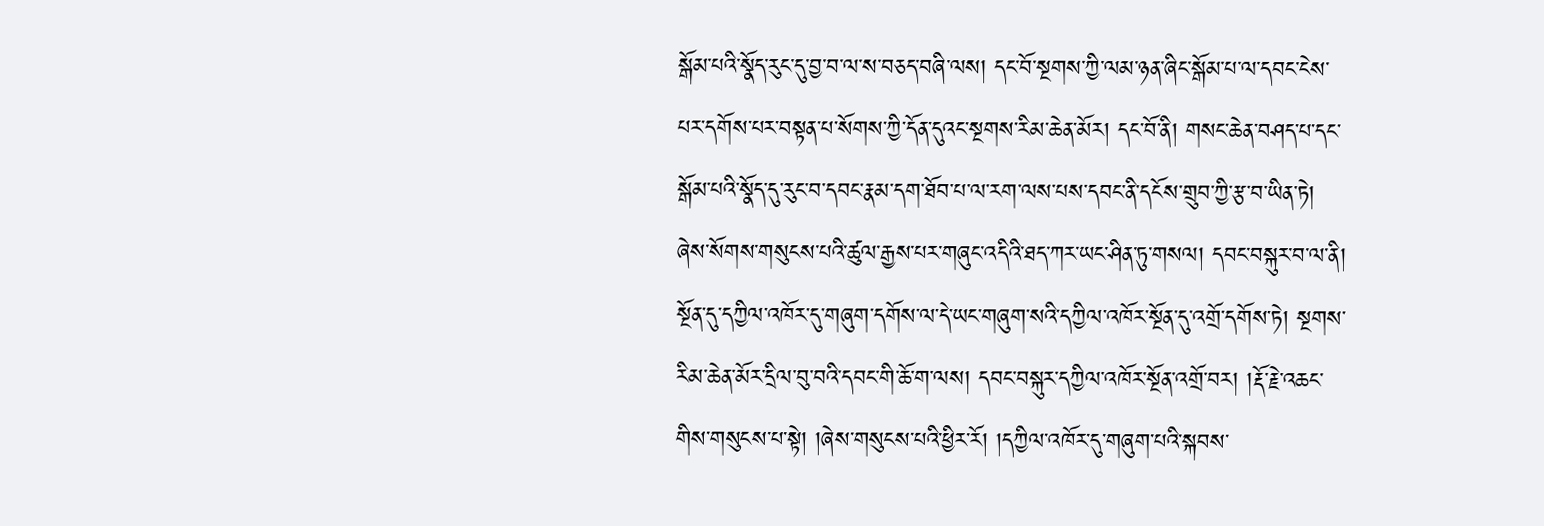སྒོམ་པའི་སྣོད་རུང་དུ་བྱ་བ་ལ་ས་བཅད་བཞི་ལས། དང་བོ་སྔགས་ཀྱི་ལམ་ཉན་ཞིང་སྒོམ་པ་ལ་དབང་ངེས་པར་དགོས་པར་བསྟན་པ་སོགས་ཀྱི་དོན་དུའང་སྔགས་རིམ་ཆེན་མོར། དང་བོ་ནི། གསང་ཆེན་བཤད་པ་དང་སྒོམ་པའི་སྣོད་དུ་རུང་བ་དབང་རྣམ་དག་ཐོབ་པ་ལ་རག་ལས་པས་དབང་ནི་དངོས་གྲུབ་ཀྱི་རྩ་བ་ཡིན་ཏེ། ཞེས་སོགས་གསུངས་པའི་ཚུལ་རྒྱས་པར་གཞུང་འདིའི་ཐད་ཀར་ཡང་ཤིན་ཏུ་གསལ། དབང་བསྐུར་བ་ལ་ནི། སྔོན་དུ་དཀྱིལ་འཁོར་དུ་གཞུག་དགོས་ལ་དེ་ཡང་གཞུག་སའི་དཀྱིལ་འཁོར་སྔོན་དུ་འགྲོ་དགོས་ཏེ། སྔགས་རིམ་ཆེན་མོར་དྲིལ་བུ་བའི་དབང་གི་ཆོ་ག་ལས། དབང་བསྐུར་དཀྱིལ་འཁོར་སྔོན་འགྲོ་བར། །རྡོ་རྗེ་འཆང་གིས་གསུངས་པ་སྟེ། །ཞེས་གསུངས་པའི་ཕྱིར་རོ། །དཀྱིལ་འཁོར་དུ་གཞུག་པའི་སྐབས་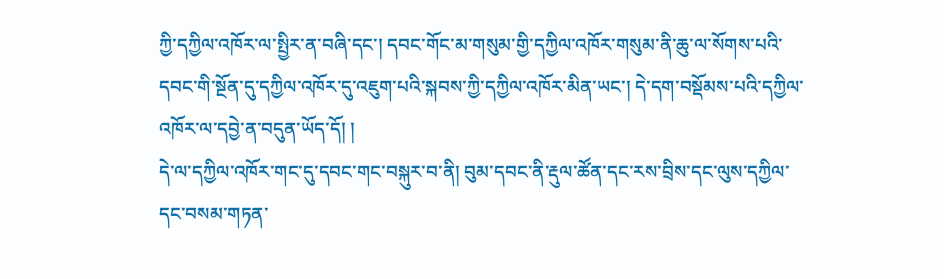ཀྱི་དཀྱིལ་འཁོར་ལ་སྤྱིར་ན་བཞི་དང་། དབང་གོང་མ་གསུམ་གྱི་དཀྱིལ་འཁོར་གསུམ་ནི་ཆུ་ལ་སོགས་པའི་དབང་གི་སྔོན་དུ་དཀྱིལ་འཁོར་དུ་འཇུག་པའི་སྐབས་ཀྱི་དཀྱིལ་འཁོར་མིན་ཡང་། དེ་དག་བསྡོམས་པའི་དཀྱིལ་འཁོར་ལ་དབྱེ་ན་བདུན་ཡོད་དོ། །
དེ་ལ་དཀྱིལ་འཁོར་གང་དུ་དབང་གང་བསྐུར་བ་ནི། བུམ་དབང་ནི་རྡུལ་ཚོན་དང་རས་བྲིས་དང་ལུས་དཀྱིལ་དང་བསམ་གཏན་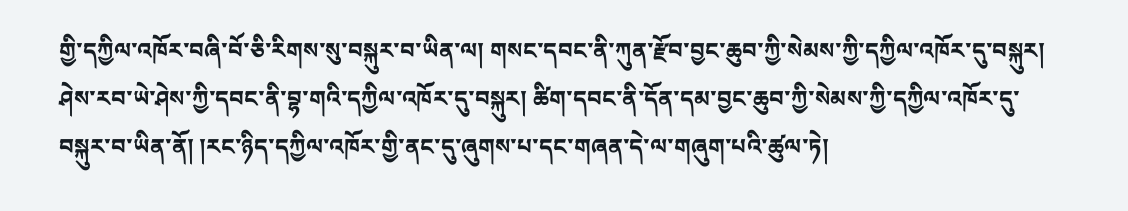གྱི་དཀྱིལ་འཁོར་བཞི་བོ་ཅི་རིགས་སུ་བསྐུར་བ་ཡིན་ལ། གསང་དབང་ནི་ཀུན་རྫོབ་བྱང་ཆུབ་ཀྱི་སེམས་ཀྱི་དཀྱིལ་འཁོར་དུ་བསྐུར། ཤེས་རབ་ཡེ་ཤེས་ཀྱི་དབང་ནི་བྷ་གའི་དཀྱིལ་འཁོར་དུ་བསྐུར། ཚིག་དབང་ནི་དོན་དམ་བྱང་ཆུབ་ཀྱི་སེམས་ཀྱི་དཀྱིལ་འཁོར་དུ་བསྐུར་བ་ཡིན་ནོ། །རང་ཉིད་དཀྱིལ་འཁོར་གྱི་ནང་དུ་ཞུགས་པ་དང་གཞན་དེ་ལ་གཞུག་པའི་ཚུལ་ཏེ།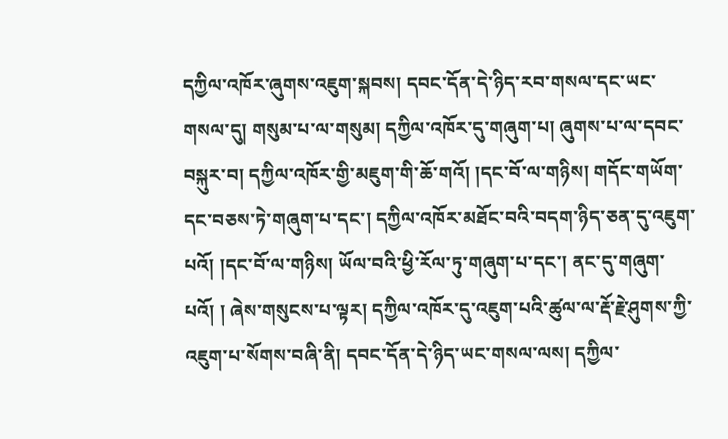དཀྱིལ་འཁོར་ཞུགས་འཇུག་སྐབས། དབང་དོན་དེ་ཉིད་རབ་གསལ་དང་ཡང་གསལ་དུ། གསུམ་པ་ལ་གསུམ། དཀྱིལ་འཁོར་དུ་གཞུག་པ། ཞུགས་པ་ལ་དབང་བསྐུར་བ། དཀྱིལ་འཁོར་གྱི་མཇུག་གི་ཆོ་གའོ། །དང་བོ་ལ་གཉིས། གདོང་གཡོག་དང་བཅས་ཏེ་གཞུག་པ་དང་། དཀྱིལ་འཁོར་མཐོང་བའི་བདག་ཉིད་ཅན་དུ་འཇུག་པའོ། །དང་བོ་ལ་གཉིས། ཡོལ་བའི་ཕྱི་རོལ་ཏུ་གཞུག་པ་དང་། ནང་དུ་གཞུག་པའོ། ། ཞེས་གསུངས་པ་ལྟར། དཀྱིལ་འཁོར་དུ་འཇུག་པའི་ཚུལ་ལ་རྡོ་རྗེ་ཤུགས་ཀྱི་འཇུག་པ་སོགས་བཞི་ནི། དབང་དོན་དེ་ཉིད་ཡང་གསལ་ལས། དཀྱིལ་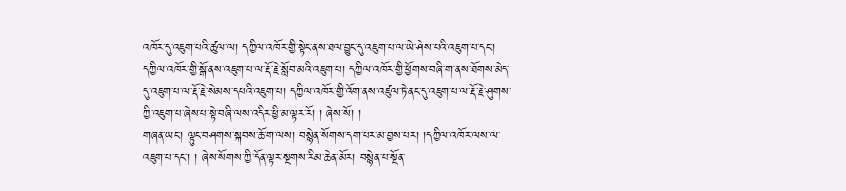འཁོར་དུ་འཇུག་པའི་ཚུལ་ལ། དཀྱིལ་འཁོར་གྱི་སྟེང་ནས་ཐལ་བྱུང་དུ་འཇུག་པ་ལ་ཡེ་ཤེས་པའི་འཇུག་པ་དང་། དཀྱིལ་འཁོར་གྱི་སྒོ་ནས་འཇུག་པ་ལ་རྡོ་རྗེ་སློབ་མའི་འཇུག་པ། དཀྱིལ་འཁོར་གྱི་ཕྱོགས་བཞི་ག་ནས་ཐོགས་མེད་དུ་འཇུག་པ་ལ་རྡོ་རྗེ་སེམས་དཔའི་འཇུག་པ། དཀྱིལ་འཁོར་གྱི་འོག་ནས་འཛུལ་ཏེ་ནང་དུ་འཇུག་པ་ལ་རྡོ་རྗེ་ཤུགས་ཀྱི་འཇུག་པ་ཞེས་པ་སྟེ་བཞི་ལས་འདིར་ཕྱི་མ་ལྟར་རོ། ། ཞེས་སོ། །
གཞན་ཡང་། ལྟུང་བཤགས་སྐབས་ཆོ་ག་ལས། བསྙེན་སོགས་དག་པར་མ་བྱས་པར། །དཀྱིལ་འཁོར་ལས་ལ་འཇུག་པ་དང་། ། ཞེས་སོགས་ཀྱི་དོན་ལྟར་སྔགས་རིམ་ཆེན་མོར། བསྙེན་པ་སྔོན་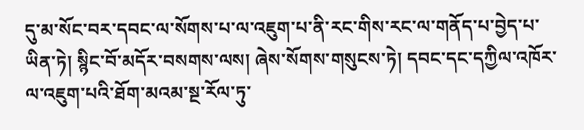དུ་མ་སོང་བར་དབང་ལ་སོགས་པ་ལ་འཇུག་པ་ནི་རང་གིས་རང་ལ་གནོད་པ་བྱེད་པ་ཡིན་ཏེ། སྙིང་བོ་མདོར་བསགས་ལས། ཞེས་སོགས་གསུངས་ཏེ། དབང་དང་དཀྱིལ་འཁོར་ལ་འཇུག་པའི་ཐོག་མའམ་སྔ་རོལ་ཏུ་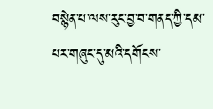བསྙེན་པ་ལས་རུང་བྱ་བ་གནད་ཀྱི་དམ་པར་གཞུང་དུ་མའི་དགོངས་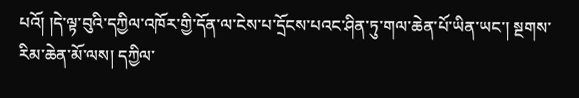པའོ། །དེ་ལྟ་བུའི་དཀྱིལ་འཁོར་གྱི་དོན་ལ་ངེས་པ་དྲོངས་པའང་ཤིན་ཏུ་གལ་ཆེན་པོ་ཡིན་ཡང་། སྔགས་རིམ་ཆེན་མོ་ལས། དཀྱིལ་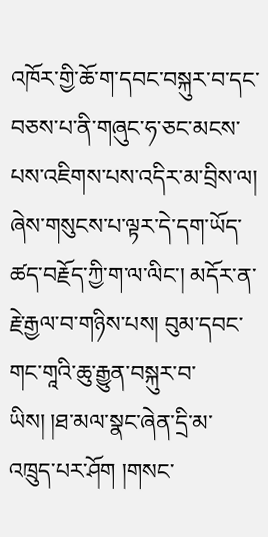འཁོར་གྱི་ཆོ་ག་དབང་བསྐུར་བ་དང་བཅས་པ་ནི་གཞུང་ཧ་ཅང་མངས་པས་འཇིགས་པས་འདིར་མ་བྲིས་ལ། ཞེས་གསུངས་པ་ལྟར་དེ་དག་ཡོད་ཚད་བརྗོད་ཀྱི་ག་ལ་ལིང་། མདོར་ན་རྗེ་རྒྱལ་བ་གཉིས་པས། བུམ་དབང་གང་གཱའི་ཆུ་རྒྱུན་བསྐུར་བ་ཡིས། །ཐ་མལ་སྣང་ཞེན་དྲི་མ་འཁྲུད་པར་ཤོག །གསང་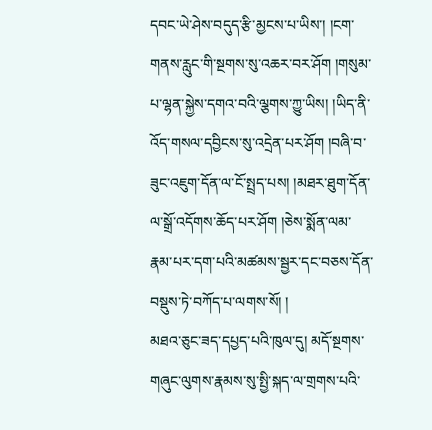དབང་ཡེ་ཤེས་བདུད་རྩི་མྱངས་པ་ཡིས་། །ངག་གནས་རླུང་གི་སྔགས་སུ་འཆར་བར་ཤོག །གསུམ་པ་ལྷན་སྐྱེས་དགའ་བའི་ལྕགས་ཀྱུ་ཡིས། །ཡིད་ནི་འོད་གསལ་དབྱིངས་སུ་འདྲེན་པར་ཤོག །བཞི་བ་ཟུང་འཇུག་དོན་ལ་ངོ་སྤྲད་པས། །མཐར་ཐུག་དོན་ལ་སྒྲོ་འདོགས་ཆོད་པར་ཤོག །ཅེས་སྨོན་ལམ་རྣམ་པར་དག་པའི་མཚམས་སྦྱར་དང་བཅས་དོན་བསྡུས་ཏེ་བཀོད་པ་ལགས་སོ། །
མཐའ་ཅུང་ཟད་དཔྱད་པའི་ཁུལ་དུ། མདོ་སྔགས་གཞུང་ལུགས་རྣམས་སུ་སྤྱི་སྐད་ལ་གྲགས་པའི་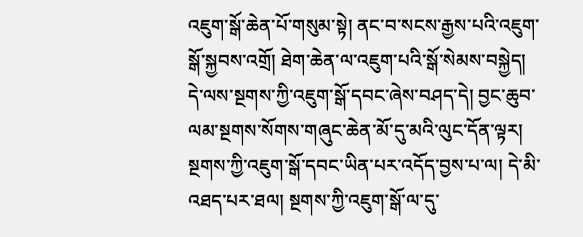འཇུག་སྒོ་ཆེན་པོ་གསུམ་སྟེ། ནང་བ་སངས་རྒྱས་པའི་འཇུག་སྒོ་སྐྱབས་འགྲོ། ཐེག་ཆེན་ལ་འཇུག་པའི་སྒོ་སེམས་བསྐྱེད། དེ་ལས་སྔགས་ཀྱི་འཇུག་སྒོ་དབང་ཞེས་བཤད་དེ། བྱང་ཆུབ་ལམ་སྔགས་སོགས་གཞུང་ཆེན་མོ་དུ་མའི་ལུང་དོན་ལྟར། སྔགས་ཀྱི་འཇུག་སྒོ་དབང་ཡིན་པར་འདོད་བྱས་པ་ལ། དེ་མི་འཐད་པར་ཐལ། སྔགས་ཀྱི་འཇུག་སྒོ་ལ་དུ་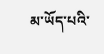མ་ཡོད་པའི་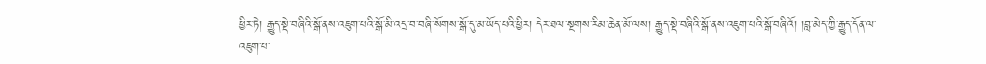ཕྱིར་ཏེ། རྒྱུད་སྡེ་བཞིའི་སྒོ་ནས་འཇུག་པའི་སྒོ་མི་འདྲ་བ་བཞི་སོགས་སྒོ་དུ་མ་ཡོད་པའི་ཕྱིར། དེར་ཐལ་སྔགས་རིམ་ཆེན་མོ་ལས། རྒྱུད་སྡེ་བཞིའི་སྒོ་ནས་འཇུག་པའི་སྒོ་བཞིའོ། །བླ་མེད་ཀྱི་རྒྱུད་དོན་ལ་འཇུག་པ་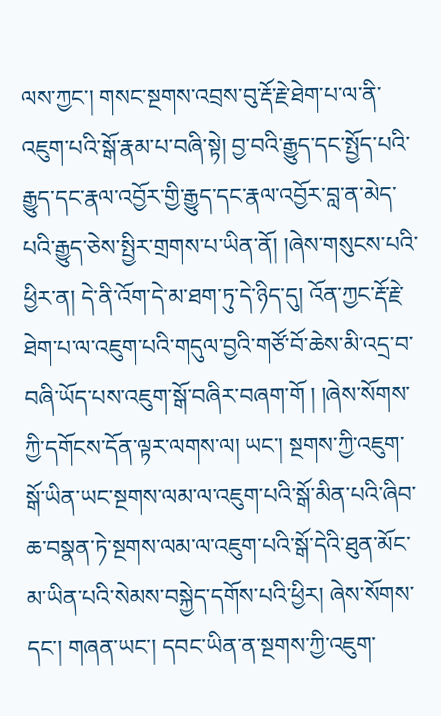ལས་ཀྱང་། གསང་སྔགས་འབྲས་བུ་རྡོ་རྗེ་ཐེག་པ་ལ་ནི་འཇུག་པའི་སྒོ་རྣམ་པ་བཞི་སྟེ། བྱ་བའི་རྒྱུད་དང་སྤྱོད་པའི་རྒྱུད་དང་རྣལ་འབྱོར་གྱི་རྒྱུད་དང་རྣལ་འབྱོར་བླ་ན་མེད་པའི་རྒྱུད་ཅེས་སྤྱིར་གྲགས་པ་ཡིན་ནོ། །ཞེས་གསུངས་པའི་ཕྱིར་ན། དེ་ནི་འོག་དེ་མ་ཐག་ཏུ་དེ་ཉིད་དུ། འོན་ཀྱང་རྡོ་རྗེ་ཐེག་པ་ལ་འཇུག་པའི་གདུལ་བྱའི་གཙོ་བོ་ཆེས་མི་འདྲ་བ་བཞི་ཡོད་པས་འཇུག་སྒོ་བཞིར་བཞག་གོ ། །ཞེས་སོགས་ཀྱི་དགོངས་དོན་ལྟར་ལགས་ལ། ཡང་། སྔགས་ཀྱི་འཇུག་སྒོ་ཡིན་ཡང་སྔགས་ལམ་ལ་འཇུག་པའི་སྒོ་མིན་པའི་ཞིབ་ཆ་བསྣན་ཏེ་སྔགས་ལམ་ལ་འཇུག་པའི་སྒོ་དེའི་ཐུན་མོང་མ་ཡིན་པའི་སེམས་བསྐྱེད་དགོས་པའི་ཕྱིར། ཞེས་སོགས་དང་། གཞན་ཡང་། དབང་ཡིན་ན་སྔགས་ཀྱི་འཇུག་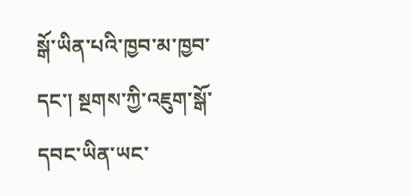སྒོ་ཡིན་པའི་ཁྱབ་མ་ཁྱབ་དང་། སྔགས་ཀྱི་འཇུག་སྒོ་དབང་ཡིན་ཡང་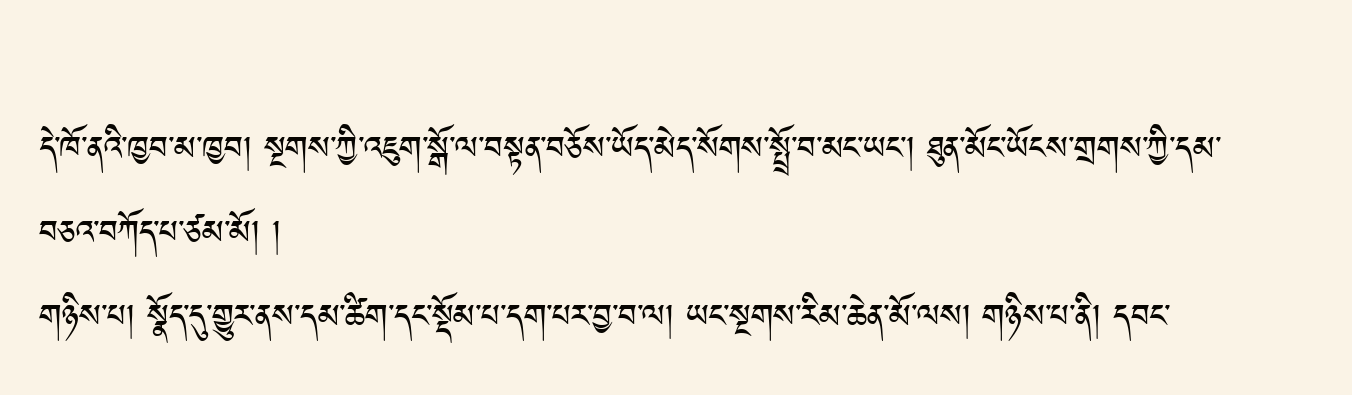དེ་ཁོ་ནའི་ཁྱབ་མ་ཁྱབ། སྔགས་ཀྱི་འཇུག་སྒོ་ལ་བསྟན་བཅོས་ཡོད་མེད་སོགས་སྤྲོ་བ་མང་ཡང་། ཐུན་མོང་ཡོངས་གྲགས་ཀྱི་དམ་བཅའ་བཀོད་པ་ཙམ་མོ། །
གཉིས་པ། སྣོད་དུ་གྱུར་ནས་དམ་ཚིག་དང་སྡོམ་པ་དག་པར་བྱ་བ་ལ། ཡང་སྔགས་རིམ་ཆེན་མོ་ལས། གཉིས་པ་ནི། དབང་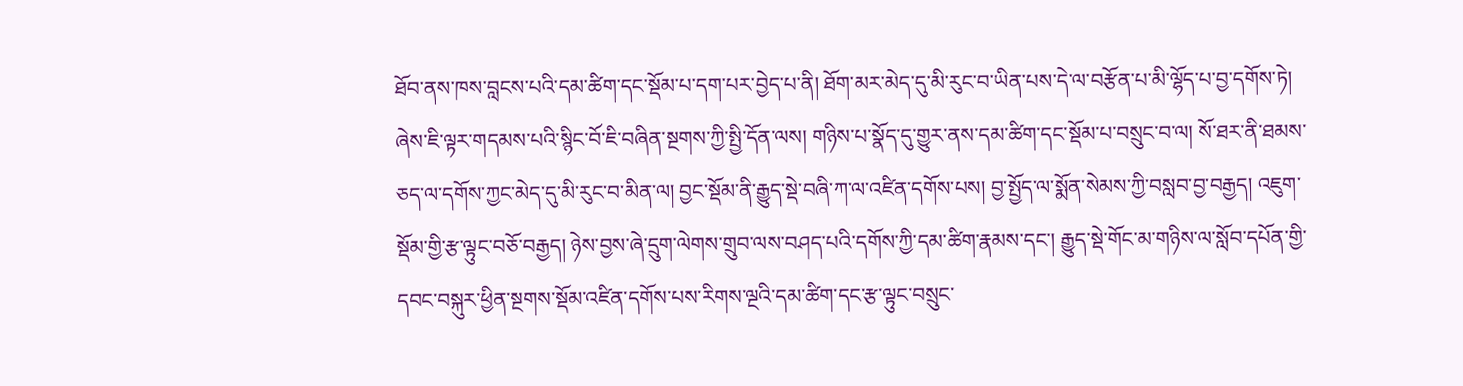ཐོབ་ནས་ཁས་བླངས་པའི་དམ་ཚིག་དང་སྡོམ་པ་དག་པར་བྱེད་པ་ནི། ཐོག་མར་མེད་དུ་མི་རུང་བ་ཡིན་པས་དེ་ལ་བརྩོན་པ་མི་ལྷོད་པ་བྱ་དགོས་ཏེ། ཞེས་ཇི་ལྟར་གདམས་པའི་སྙིང་བོ་ཇི་བཞིན་སྔགས་ཀྱི་སྤྱི་དོན་ལས། གཉིས་པ་སྣོད་དུ་གྱུར་ནས་དམ་ཚིག་དང་སྡོམ་པ་བསྲུང་བ་ལ། སོ་ཐར་ནི་ཐམས་ཅད་ལ་དགོས་ཀྱང་མེད་དུ་མི་རུང་བ་མིན་ལ། བྱང་སྡོམ་ནི་རྒྱུད་སྡེ་བཞི་ཀ་ལ་འཛིན་དགོས་པས། བྱ་སྤྱོད་ལ་སྨོན་སེམས་ཀྱི་བསླབ་བྱ་བརྒྱད། འཇུག་སྡོམ་གྱི་རྩ་ལྟུང་བཅོ་བརྒྱད། ཉེས་བྱས་ཞེ་དྲུག་ལེགས་གྲུབ་ལས་བཤད་པའི་དགོས་ཀྱི་དམ་ཚིག་རྣམས་དང་། རྒྱུད་སྡེ་གོང་མ་གཉིས་ལ་སློབ་དཔོན་གྱི་དབང་བསྐུར་ཕྱིན་སྔགས་སྡོམ་འཛིན་དགོས་པས་རིགས་ལྔའི་དམ་ཚིག་དང་རྩ་ལྟུང་བསྲུང་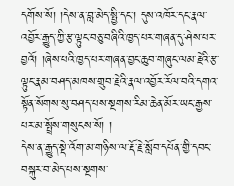དགོས་སོ། །དེས་ན་བླ་མེད་སྤྱི་དང་། དུས་འཁོར་དང་རྣལ་འབྱོར་རྒྱུད་ཀྱི་རྩ་ལྟུང་བཅུ་བཞིའི་ཁྱད་པར་གཞན་དུ་ཤེས་པར་བྱའོ། །ཞེས་པའི་ཁྱད་པར་གཞན་བྱང་ཆུབ་གཞུང་ལམ་རྗེའི་རྩ་ལྟུང་རྣམ་བཤད་མཁས་གྲུབ་རྗེའི་རྣལ་འབྱོར་རོལ་བའི་དགའ་སྟོན་སོགས་སུ་བཤད་པས་སྔགས་རིམ་ཆེན་མོར་ཡང་རྒྱས་པར་མ་སྤྲོས་གསུངས་སོ། །
དེས་ན་རྒྱུད་སྡེ་འོག་མ་གཉིས་ལ་རྡོ་རྗེ་སློབ་དཔོན་གྱི་དབང་བསྐུར་བ་མེད་པས་སྔགས་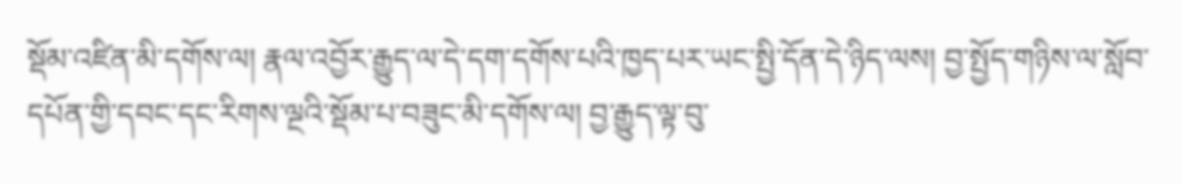སྡོམ་འཛིན་མི་དགོས་ལ། རྣལ་འབྱོར་རྒྱུད་ལ་དེ་དག་དགོས་པའི་ཁྱད་པར་ཡང་སྤྱི་དོན་དེ་ཉིད་ལས། བྱ་སྤྱོད་གཉིས་ལ་སློབ་དཔོན་གྱི་དབང་དང་རིགས་ལྔའི་སྡོམ་པ་བཟུང་མི་དགོས་ལ། བྱ་རྒྱུད་ལྟ་བུ་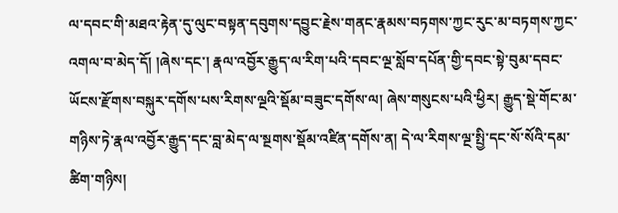ལ་དབང་གི་མཐའ་རྟེན་དུ་ལུང་བསྟན་དབུགས་དབྱུང་རྗེས་གནང་རྣམས་བཏགས་ཀྱང་རུང་མ་བཏགས་ཀྱང་འགལ་བ་མེད་དོ། །ཞེས་དང་། རྣལ་འབྱོར་རྒྱུད་ལ་རིག་པའི་དབང་ལྔ་སློབ་དཔོན་གྱི་དབང་སྟེ་བུམ་དབང་ཡོངས་རྫོགས་བསྐུར་དགོས་པས་རིགས་ལྔའི་སྡོམ་བཟུང་དགོས་ལ། ཞེས་གསུངས་པའི་ཕྱིར། རྒྱུད་སྡེ་གོང་མ་གཉིས་ཏེ་རྣལ་འབྱོར་རྒྱུད་དང་བླ་མེད་ལ་སྔགས་སྡོམ་འཛིན་དགོས་ན། དེ་ལ་རིགས་ལྔ་སྤྱི་དང་སོ་སོའི་དམ་ཚིག་གཉིས།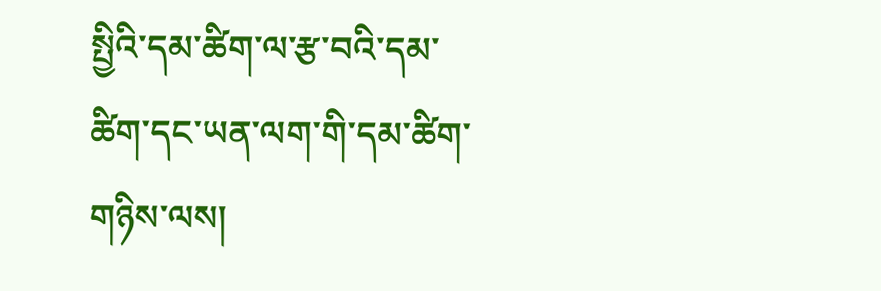སྤྱིའི་དམ་ཚིག་ལ་རྩ་བའི་དམ་ཚིག་དང་ཡན་ལག་གི་དམ་ཚིག་གཉིས་ལས།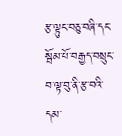རྩ་ལྟུང་བཅུ་བཞི་དང་སྦོམ་པོ་བརྒྱད་བསྲུང་བ་ལྟ་བུ་ནི་རྩ་བའི་དམ་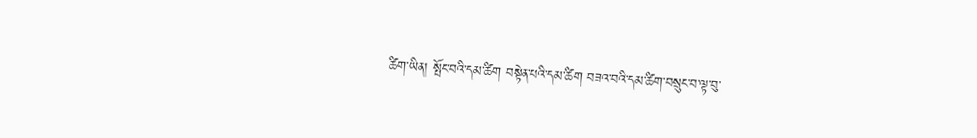ཚིག་ཡིན། སྤོང་བའི་དམ་ཚིག བསྟེན་པའི་དམ་ཚིག བཟའ་བའི་དམ་ཚིག་བསྲུང་བ་ལྟ་བུ་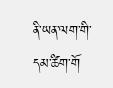ནི་ཡན་ལག་གི་དམ་ཚིག་གོ